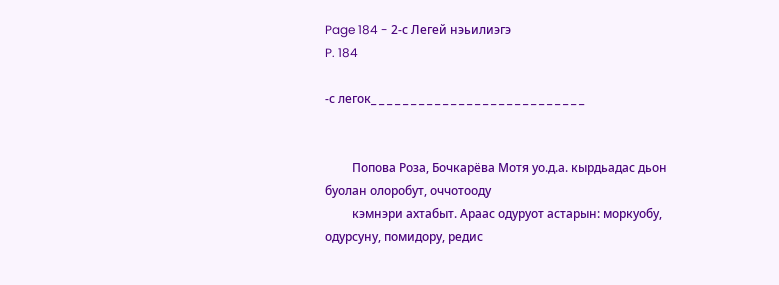Page 184 - 2-с Легей нэьилиэгэ
P. 184

-с легок_ _ _ _ _ _ _ _ _ _ _ _ _ _ _ _ _ _ _ _ _ _ _ _ _ _ _


         Попова Роза, Бочкарёва Мотя уо.д.а. кырдьадас дьон буолан олоробут, оччотооду
         кэмнэри ахтабыт. Араас одуруот астарын: моркуобу, одурсуну, помидору, редис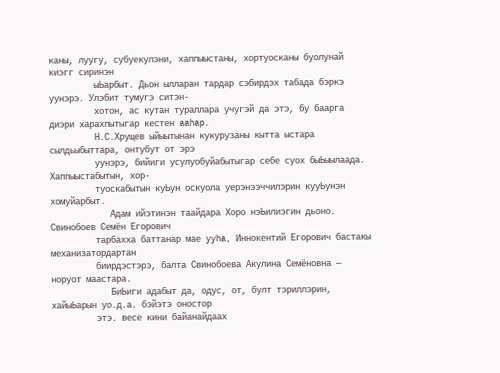каны, луугу, субуекулэни, хаппыыстаны, хортуосканы буолунай киэгг сиринэн
         ыЬарбыт. Дьон ылларан тардар сэбирдэх табада бэркэ уунэрэ. Улэбит тумугэ ситэн-
         хотон, ас кутан тураллара учугэй да этэ, бу баарга диэри харахпытыгар кестен aahap.
         Н.С.Хрущев ыйыытынан кукурузаны кытта ыстара сылдьыбыттара, онтубут от эрэ
         уунэрэ, бийиги усулуобуйабытыгар себе суох быЬыылаада. Хаппыыстабытын, хор-
         туоскабытын куЬун оскуола уерэнээччилэрин кууЬунэн хомуйарбыт.
            Адам ийэтинэн таайдара Хоро нэЬилиэгин дьоно. Свинобоев Семён Егорович
         тарбахха баттанар мае yyha, Иннокентий Егорович бастакы механизатордартан
         биирдэстэрэ, балта Свинобоева Акулина Семёновна — норуот маастара.
            БиЬиги адабыт да, одус, от, булт тэриллэрин, хайыЬарын уо.д.а. бэйэтэ оностор
         этэ. весе кини байанайдаах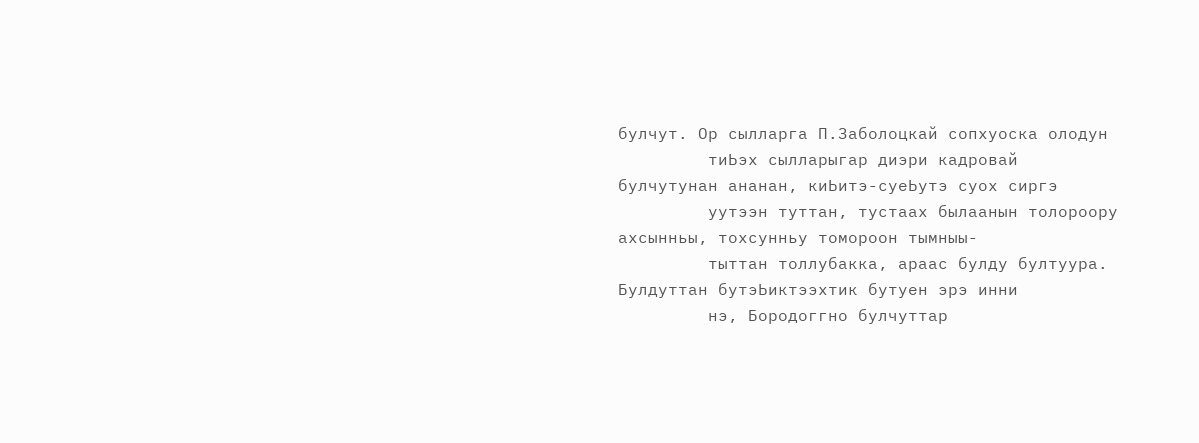булчут. Ор сылларга П.Заболоцкай сопхуоска олодун
         тиЬэх сылларыгар диэри кадровай булчутунан ананан, киЬитэ-суеЬутэ суох сиргэ
         уутээн туттан, тустаах былаанын толороору ахсынньы, тохсунньу томороон тымныы-
         тыттан толлубакка, араас булду бултуура. Булдуттан бутэЬиктээхтик бутуен эрэ инни
         нэ, Бородоггно булчуттар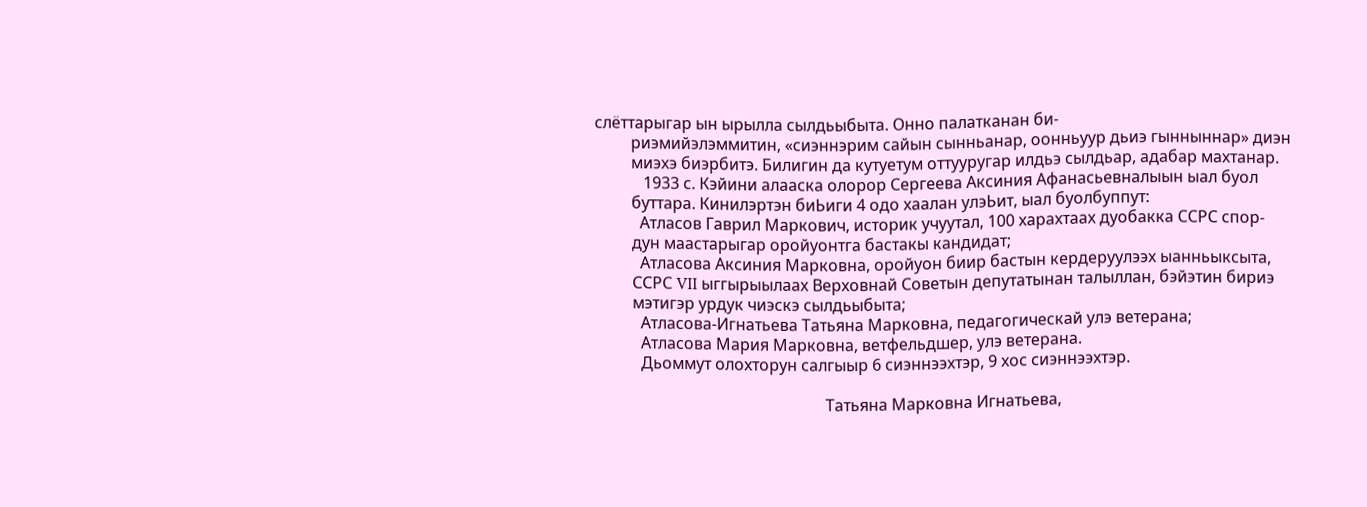слёттарыгар ын ырылла сылдьыбыта. Онно палатканан би-
         риэмийэлэммитин, «сиэннэрим сайын сынньанар, оонньуур дьиэ гынныннар» диэн
         миэхэ биэрбитэ. Билигин да кутуетум оттууругар илдьэ сылдьар, адабар махтанар.
            1933 с. Кэйини алааска олорор Сергеева Аксиния Афанасьевналыын ыал буол
         буттара. Кинилэртэн биЬиги 4 одо хаалан улэЬит, ыал буолбуппут:
           Атласов Гаврил Маркович, историк учуутал, 100 харахтаах дуобакка ССРС спор-
         дун маастарыгар оройуонтга бастакы кандидат;
           Атласова Аксиния Марковна, оройуон биир бастын кердеруулээх ыанньыксыта,
         ССРС VII ыггырыылаах Верховнай Советын депутатынан талыллан, бэйэтин бириэ
         мэтигэр урдук чиэскэ сылдьыбыта;
           Атласова-Игнатьева Татьяна Марковна, педагогическай улэ ветерана;
           Атласова Мария Марковна, ветфельдшер, улэ ветерана.
           Дьоммут олохторун салгыыр 6 сиэннээхтэр, 9 хос сиэннээхтэр.

                                                         Татьяна Марковна Игнатьева,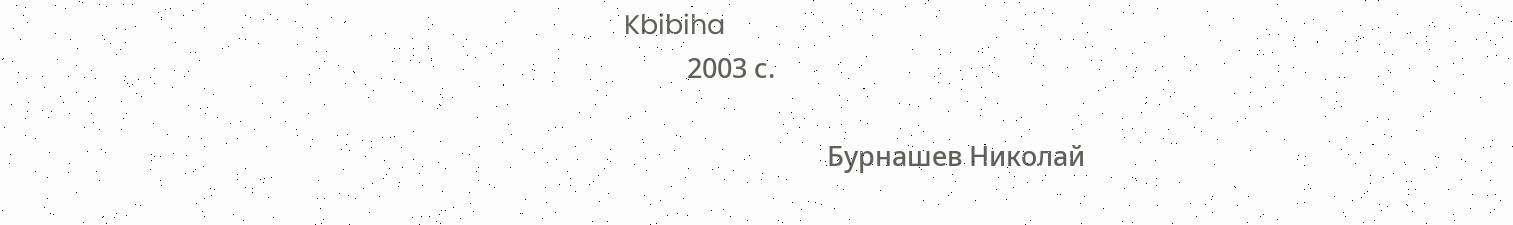Kbibiha
         2003 с.

                             Бурнашев Николай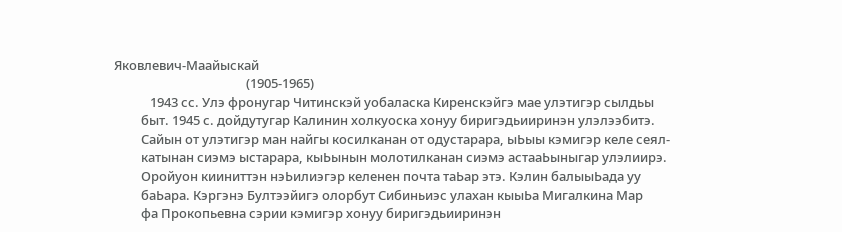Яковлевич-Маайыскай
                                            (1905-1965)
            1943 сс. Улэ фронугар Читинскэй уобаласка Киренскэйгэ мае улэтигэр сылдьы
         быт. 1945 с. дойдутугар Калинин холкуоска хонуу биригэдьииринэн улэлээбитэ.
         Сайын от улэтигэр ман найгы косилканан от одустарара, ыЬыы кэмигэр келе сеял-
         катынан сиэмэ ыстарара, кыЬынын молотилканан сиэмэ астааЬыныгар улэлиирэ.
         Оройуон кииниттэн нэЬилиэгэр келенен почта таЬар этэ. Кэлин балыыЬада уу
         баЬара. Кэргэнэ Бултээйигэ олорбут Сибиньиэс улахан кыыЬа Мигалкина Мар
         фа Прокопьевна сэрии кэмигэр хонуу биригэдьииринэн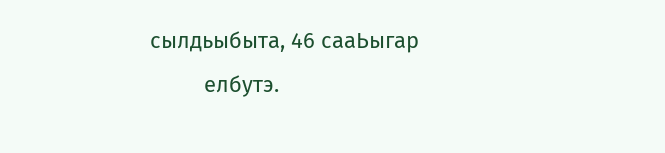сылдьыбыта, 46 сааЬыгар
         елбутэ.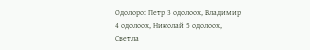Одолоро: Петр 3 одолоох, Владимир 4 одолоох, Николай 5 одолоох, Светла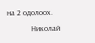на 2 одолоох.
            Николай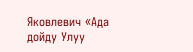Яковлевич «Ада дойду Улуу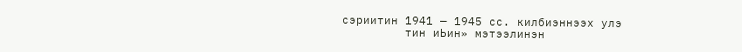сэриитин 1941 — 1945 сс. килбиэннээх улэ
         тин иЬин» мэтээлинэн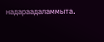надараадаламмыта.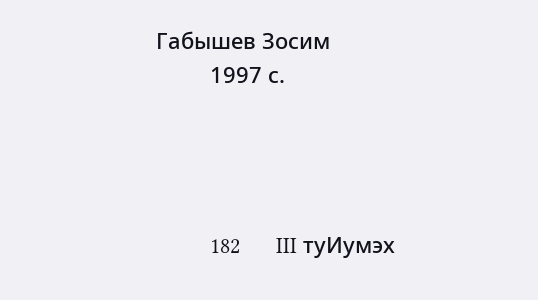Габышев Зосим
         1997 с.




         182      III туИумэх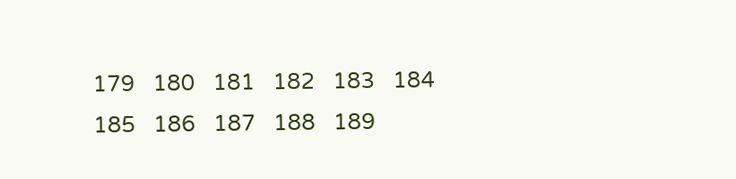179   180   181   182   183   184   185   186   187   188   189